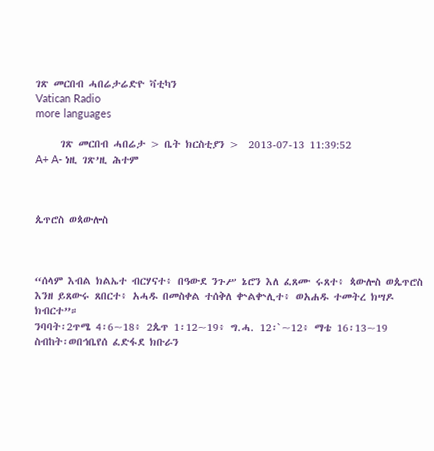ገጽ መርበብ ሓበሬታሬድዮ ቫቲካን
Vatican Radio
more languages

     ገጽ መርበብ ሓበሬታ > ቤት ክርስቲያን >  2013-07-13 11:39:52
A+ A- ነዚ ገጽ’ዚ ሕተም



ጴጥሮስ ወጳውሎስ



“ሰላም እብል ክልኤተ ብርሃናተ፥ በዓውደ ንጉሥ ኔሮን እለ ፈጸሙ ሩጸተ፥ ጳውሎስ ወጴጥሮስ እንዘ ይጸውሩ ጸበርተ፥ አሓዱ በመስቀል ተሰቅለ ቍልቍሊተ፥ ወአሐዱ ተመትረ ክሣዶ ክብርተ”።
ንባባት፡2ጥሜ 4፡6~18፥ 2ጴጥ 1፡12~19፥ ግ.ሓ. 12፡`~12፥ ማቴ 16፡13~19
ስብከት፡ወበኅቤየሰ ፈድፋደ ክቡራን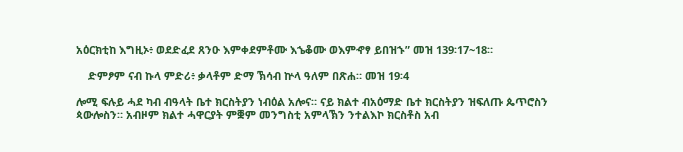አዕርክቲከ እግዚኦ፥ ወደድፈደ ጸንዑ እምቀደምቶሙ እኄቆሙ ወእምኆፃ ይበዝኁ” መዝ 139፡17~18።

    ድምፆም ናብ ኩላ ምድሪ፥ ቃላቶም ድማ ኽሳብ ኵላ ዓለም በጽሐ። መዝ 19፡4

ሎሚ ፍሉይ ሓደ ካብ ብዓላት ቤተ ክርስትያን ነብዕል አሎና። ናይ ክልተ ብአዕማድ ቤተ ክርስትያን ዝፍለጡ ጴጥሮስን ጳውሎስን። አብዞም ክልተ ሓዋርያት ምቛም መንግስቲ አምላኽን ንተልእኮ ክርስቶስ አብ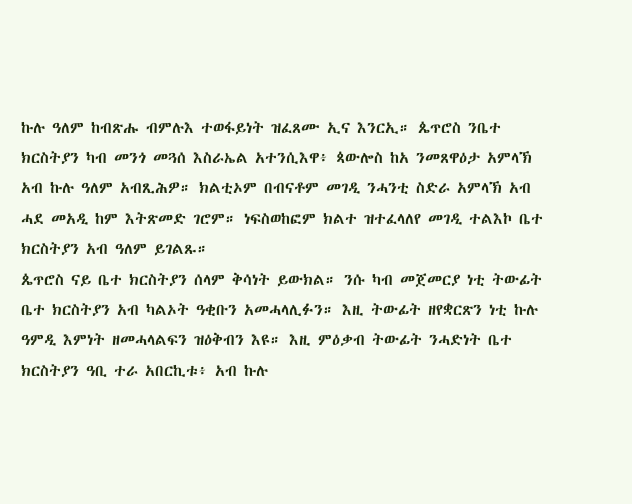ኩሉ ዓለም ከብጽሑ ብምሉእ ተወፋይነት ዝፈጸሙ ኢና እንርኢ። ጴጥሮስ ንቤተ ክርስትያን ካብ መንጎ መጓሰ እስራኤል አተንሲእዋ፥ ጳውሎስ ከአ ንመጸዋዕታ አምላኽ አብ ኩሉ ዓለም አብጺሕዎ። ክልቲኦም በብናቶም መገዲ ንሓንቲ ስድራ አምላኽ አብ ሓደ መአዲ ከም እትጽመድ ገሮም። ነፍስወከፎም ክልተ ዝተፈላለየ መገዲ ተልእኮ ቤተ ክርስትያን አብ ዓለም ይገልጹ።
ጴጥሮስ ናይ ቤተ ክርስትያን ሰላም ቅሳነት ይውክል። ንሱ ካብ መጀመርያ ነቲ ትውፊት ቤተ ክርስትያን አብ ካልኦት ዓቂቡን አመሓላሊፉን። እዚ ትውፊት ዘየቋርጽን ነቲ ኩሉ ዓምዲ እምነት ዘመሓላልፍን ዝዕቅብን እዩ። እዚ ምዕቃብ ትውፊት ንሓድነት ቤተ ክርስትያን ዓቢ ተራ አበርኪቱ፥ አብ ኩሉ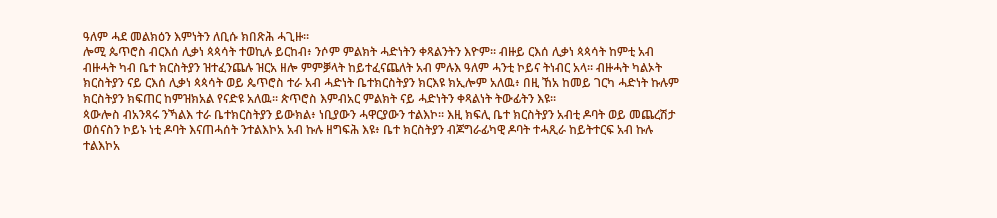ዓለም ሓደ መልክዕን እምነትን ለቢሱ ክበጽሕ ሓጊዙ።
ሎሚ ጴጥሮስ ብርእሰ ሊቃነ ጳጳሳት ተወኪሉ ይርከብ፥ ንሶም ምልክት ሓድነትን ቀጻልንትን እዮም። ብዙይ ርእሰ ሊቃነ ጳጳሳት ከምቲ አብ ብዙሓት ካብ ቤተ ክርስትያን ዝተፈንጨሉ ዝርአ ዘሎ ምምቓላት ከይተፈናጨለት አብ ምሉእ ዓለም ሓንቲ ኮይና ትነብር አላ። ብዙሓት ካልኦት ክርስትያን ናይ ርእሰ ሊቃነ ጳጳሳት ወይ ጴጥሮስ ተራ አብ ሓድነት ቤተክርስትያን ክርእዩ ክኢሎም አለዉ፥ በዚ ኸአ ከመይ ገርካ ሓድነት ኩሉም ክርስትያን ክፍጠር ከምዝክአል የናድዩ አለዉ። ጵጥሮስ እምብአር ምልክት ናይ ሓድነትን ቀጻልነት ትውፊትን እዩ።
ጳውሎስ ብአንጻሩ ንኻልእ ተራ ቤተክርስትያን ይውክል፥ ነቢያውን ሓዋርያውን ተልእኮ። እዚ ክፍሊ ቤተ ክርስትያን አብቲ ዶባት ወይ መጨረሽታ ወሰናስን ኮይኑ ነቲ ዶባት እናጠሓሰት ንተልእኮአ አብ ኩሉ ዘግፍሕ እዩ፥ ቤተ ክርስትያን ብጆግራፊካዊ ዶባት ተሓጺራ ከይትተርፍ አብ ኩሉ ተልእኮአ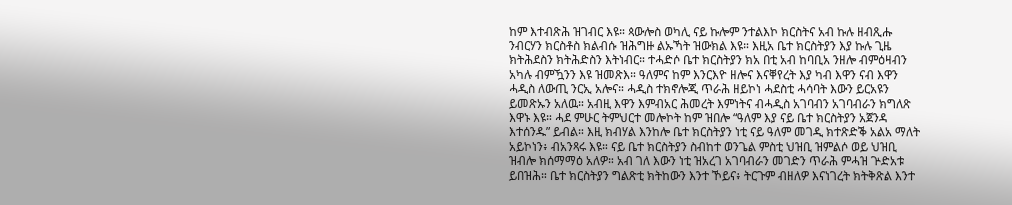ከም እተብጽሕ ዝገብር እዩ። ጳውሎስ ወካሊ ናይ ኩሎም ንተልእኮ ክርስትና አብ ኩሉ ዘብጺሑ ንብርሃን ክርስቶስ ክልብሱ ዝሕግዙ ልኡኻት ዝውክል እዩ። እዚአ ቤተ ክርስትያን እያ ኩሉ ጊዜ ክትሕደስን ክትሕድስን እትነብር። ተሓድሶ ቤተ ክርስትያን ክአ በቲ አብ ከባቢአ ንዘሎ ብምዕዛብን አካሉ ብምዃንን እዩ ዝመጽእ። ዓለምና ከም እንርእዮ ዘሎና እናቐየረት እያ ካብ እዋን ናብ እዋን ሓዲስ ለውጢ ንርኢ አሎና። ሓዲስ ተክኖሎጂ ጥራሕ ዘይኮነ ሓደስቲ ሓሳባት እውን ይርአዩን ይመጽኡን አለዉ። አብዚ እዋን እምብአር ሕመረት እምነትና ብሓዲስ አገባብን አገባብራን ክግለጽ እዋኑ እዩ። ሓደ ምሁር ትምህርተ መሎኮት ከም ዝበሎ “ዓለም እያ ናይ ቤተ ክርስትያን አጀንዳ እተሰንዱ” ይብል። እዚ ክብሃል እንከሎ ቤተ ክርስትያን ነቲ ናይ ዓለም መገዲ ክተጽድቕ አልአ ማለት አይኮነን፥ ብአንጻሩ እዩ። ናይ ቤተ ክርስትያን ስብከተ ወንጌል ምስቲ ህዝቢ ዝምልሶ ወይ ህዝቢ ዝብሎ ክሰማማዕ አለዎ። አብ ገለ እውን ነቲ ዝአረገ አገባብራን መገድን ጥራሕ ምሓዝ ጕድአቱ ይበዝሕ። ቤተ ክርስትያን ግልጽቲ ክትከውን እንተ ኾይና፥ ትርጉም ብዘለዎ እናነገረት ክትቅጽል እንተ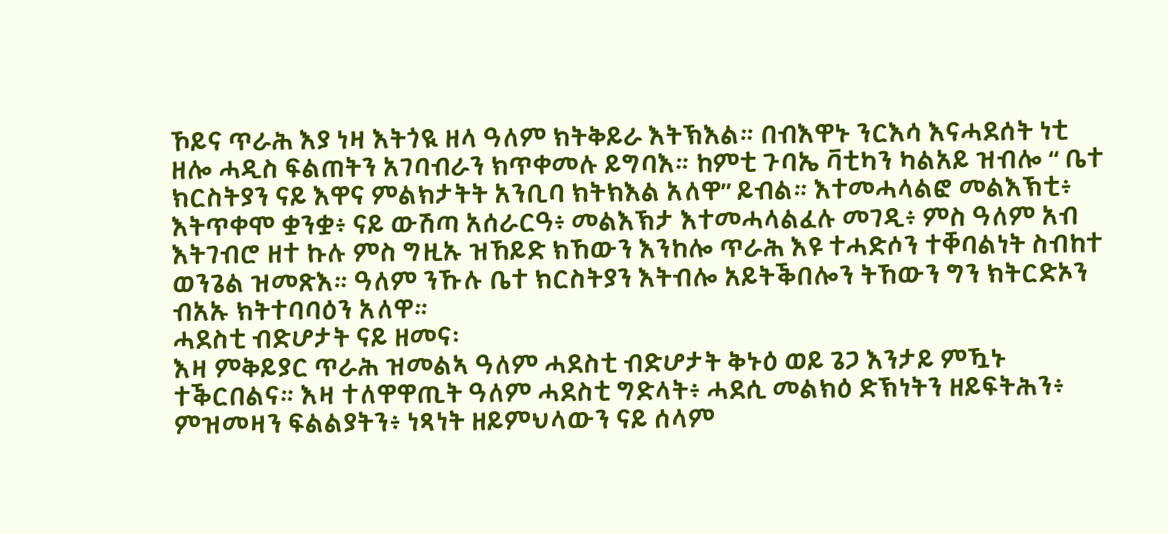ኾይና ጥራሕ እያ ነዛ እትጎዪ ዘላ ዓለም ክትቅይራ እትኽእል። በብእዋኑ ንርእሳ እናሓደሰት ነቲ ዘሎ ሓዲስ ፍልጠትን አገባብራን ክጥቀመሉ ይግባእ። ከምቲ ጉባኤ ቫቲካን ካልአይ ዝብሎ “ ቤተ ክርስትያን ናይ እዋና ምልክታትት አንቢባ ክትክእል አለዋ” ይብል። እተመሓላልፎ መልእኽቲ፥ እትጥቀሞ ቋንቋ፥ ናይ ውሽጣ አሰራርዓ፥ መልእኽታ እተመሓላልፈሉ መገዲ፥ ምስ ዓለም አብ እትገብሮ ዘተ ኩሉ ምስ ግዚኡ ዝኸይድ ክኸውን እንከሎ ጥራሕ እዩ ተሓድሶን ተቐባልነት ስብከተ ወንጌል ዝመጽእ። ዓለም ንኹሉ ቤተ ክርስትያን እትብሎ አይትቕበሎን ትኸውን ግን ክትርድኦን ብአኡ ክትተባባዕን አለዋ።
ሓደስቲ ብድሆታት ናይ ዘመና፡
እዛ ምቅይያር ጥራሕ ዝመልኣ ዓለም ሓደስቲ ብድሆታት ቅኑዕ ወይ ጌጋ እንታይ ምዃኑ ተቕርበልና። እዛ ተለዋዋጢት ዓለም ሓደስቲ ግድላት፥ ሓደሲ መልክዕ ድኽነትን ዘይፍትሕን፥ ምዝመዛን ፍልልያትን፥ ነጻነት ዘይምህላውን ናይ ሰላም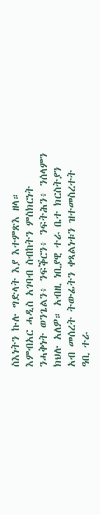ስእነትን ኩሉ ግድላት እያ እተምጽእ ዘላ።
እምብአር ሓዲስ አገባብ ስብከትን ምስክርነት ንሓቅነት ወንጌልን፥ ንፍቕርን፥ ንፍትሕን፥ ንሰላምን ክህሉ አለዎ። አብዚ ነቢያዊ ተራ ቤተ ክርስትያን አብ መሰረት ትውፊትን ቀጻልነቱን ዝተመስረተት ዓቢ ተራ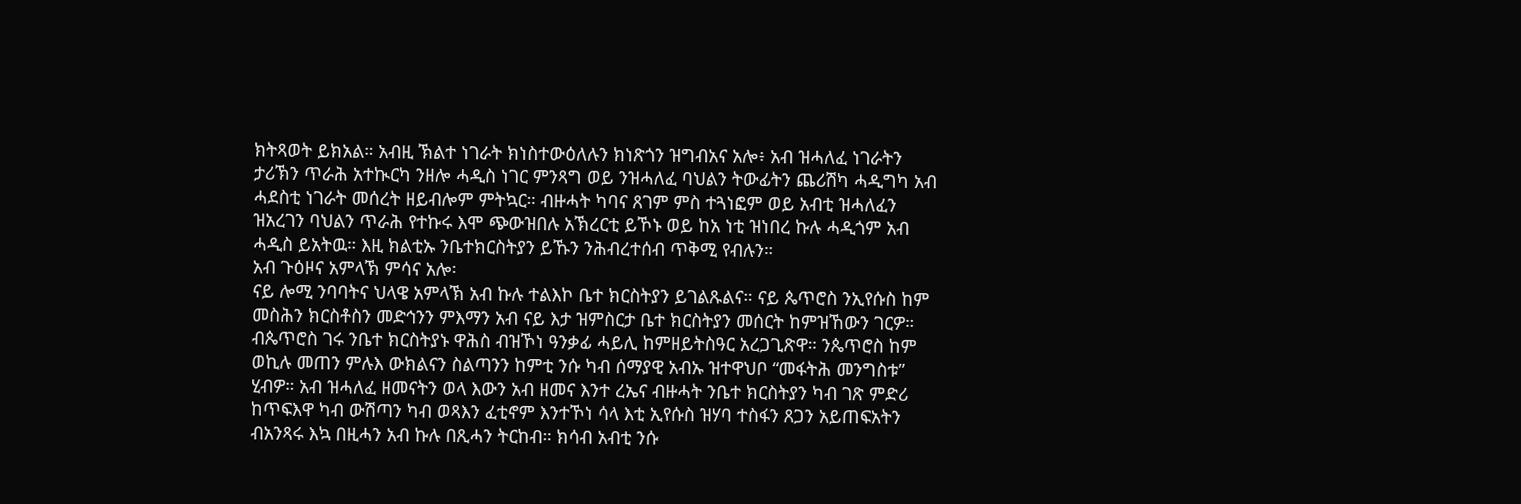ክትጻወት ይክአል። አብዚ ኽልተ ነገራት ክነስተውዕለሉን ክነጽጎን ዝግብአና አሎ፥ አብ ዝሓለፈ ነገራትን ታሪኽን ጥራሕ አተኲርካ ንዘሎ ሓዲስ ነገር ምንጻግ ወይ ንዝሓለፈ ባህልን ትውፊትን ጨሪሽካ ሓዲግካ አብ ሓደስቲ ነገራት መሰረት ዘይብሎም ምትኳር። ብዙሓት ካባና ጸገም ምስ ተጓነፎም ወይ አብቲ ዝሓለፈን ዝአረገን ባህልን ጥራሕ የተኩሩ እሞ ጭውዝበሉ አኽረርቲ ይኾኑ ወይ ከአ ነቲ ዝነበረ ኩሉ ሓዲጎም አብ ሓዲስ ይአትዉ። እዚ ክልቲኡ ንቤተክርስትያን ይኹን ንሕብረተሰብ ጥቅሚ የብሉን።
አብ ጉዕዞና አምላኽ ምሳና አሎ፡
ናይ ሎሚ ንባባትና ህላዌ አምላኽ አብ ኩሉ ተልእኮ ቤተ ክርስትያን ይገልጹልና። ናይ ጴጥሮስ ንኢየሱስ ከም መስሕን ክርስቶስን መድኅንን ምእማን አብ ናይ እታ ዝምስርታ ቤተ ክርስትያን መሰርት ከምዝኸውን ገርዎ። ብጴጥሮስ ገሩ ንቤተ ክርስትያኑ ዋሕስ ብዝኾነ ዓንቃፊ ሓይሊ ከምዘይትስዓር አረጋጊጽዋ። ንጴጥሮስ ከም ወኪሉ መጠን ምሉእ ውክልናን ስልጣንን ከምቲ ንሱ ካብ ሰማያዊ አብኡ ዝተዋህቦ “መፋትሕ መንግስቱ” ሂብዎ። አብ ዝሓለፈ ዘመናትን ወላ እውን አብ ዘመና እንተ ረኤና ብዙሓት ንቤተ ክርስትያን ካብ ገጽ ምድሪ ከጥፍእዋ ካብ ውሽጣን ካብ ወጻእን ፈቲኖም እንተኾነ ሳላ እቲ ኢየሱስ ዝሃባ ተስፋን ጸጋን አይጠፍአትን ብአንጻሩ እኳ በዚሓን አብ ኩሉ በጺሓን ትርከብ። ክሳብ አብቲ ንሱ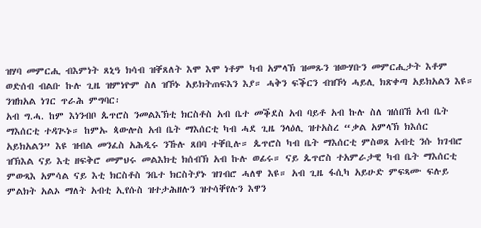ዝሃባ መምርሒ ብእምነት ጸኒዓ ክሳብ ዝቐጸለት እሞ እሞ ነቶም ካብ አምላኽ ዝመጹን ዝውሃቡን መምርሒታት እቶም ወድሰብ ብልቡ ኩሉ ጊዜ ዝምነዮም ስለ ዝኾኑ አይክትጠፍእን እያ። ሓቅን ፍቕርን ብዝኾነ ሓይሊ ክጽቀጣ አይክአልን እዩ።
ንዝክአል ነገር ጥራሕ ምግባር፡
አብ ግ.ሓ. ከም እነንብቦ ጴጥሮስ ንመልእኽቲ ክርስቶስ አብ ቤተ መቕደስ አብ ባይቶ አብ ኩሉ ስለ ዝሰበኸ አብ ቤት ማእሰርቲ ተዳጒኑ። ከምኡ ጳውሎስ አብ ቤት ማእሰርቲ ካብ ሓደ ጊዜ ንላዕሊ ዝተአስረ “ቃል አምላኽ ክእሰር አይክአልን” እዩ ዝብል መንፈስ አሕዲሩ ንኹሉ ጸበባ ተቐቢሉ። ጴጥሮስ ካብ ቤት ማእሰርቲ ምስወጸ አብቲ ንሱ ክገብሮ ዝኽእል ናይ እቲ ዘፍቅሮ መምህሩ መልእክቲ ክሰብኽ አብ ኩሉ ወፊሩ። ናይ ጴጥሮስ ተአምራታዊ ካብ ቤት ማእሰርቲ ምውጻእ አምሳል ናይ እቲ ክርስቶስ ንቤተ ክርስትያኑ ዝገብሮ ሓለዋ እዩ። አብ ጊዜ ፋሲካ አይሁድ ምፍጻሙ ፍሉይ ምልክት አልኦ ማለት አብቲ ኢየሱስ ዝተታሕዘሉን ዝተሳቐየሉን እዋን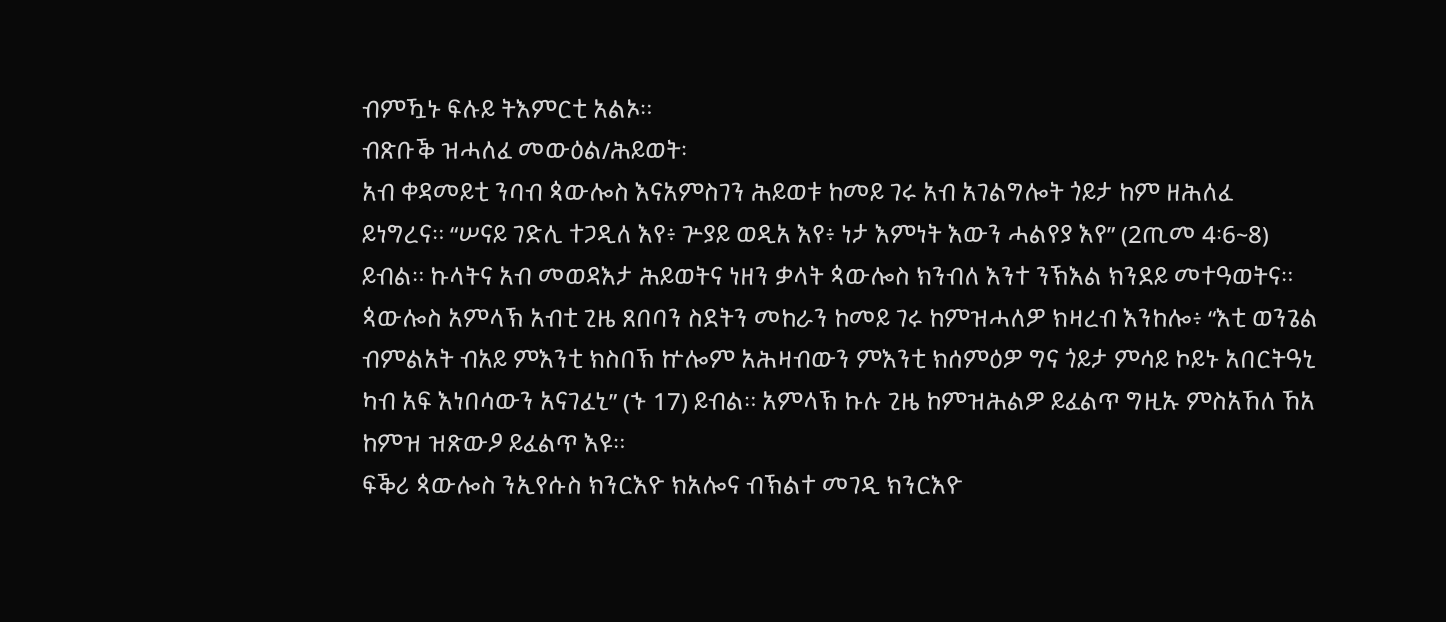ብምዃኑ ፍሉይ ትእምርቲ አልኦ።
ብጽቡቕ ዝሓለፈ መውዕል/ሕይወት፡
አብ ቀዳመይቲ ንባብ ጳውሎስ እናአምስገን ሕይወቱ ከመይ ገሩ አብ አገልግሎት ጎይታ ከም ዘሕለፈ ይነግረና። “ሠናይ ገድሊ ተጋዲለ እየ፥ ጕያይ ወዲአ እየ፥ ነታ እምነት እውን ሓልየያ እየ” (2ጢመ 4፡6~8) ይብል። ኩላትና አብ መወዳእታ ሕይወትና ነዘን ቃላት ጳውሎስ ክንብለ እንተ ንኽእል ክንደይ መተዓወትና። ጳውሎስ አምላኽ አብቲ ጊዜ ጸበባን ስደትን መከራን ከመይ ገሩ ከምዝሓለዎ ክዛረብ እንከሎ፥ “እቲ ወንጌል ብምልአት ብአይ ምእንቲ ክስበኽ ኵሎም አሕዛብውን ምእንቲ ክሰምዕዎ ግና ጎይታ ምሳይ ኮይኑ አበርትዓኒ ካብ አፍ እነበሳውን አናገፈኒ” (ኁ 17) ይብል። አምላኽ ኩሉ ጊዜ ከምዝሕልዎ ይፈልጥ ግዚኡ ምስአኸለ ኸአ ከምዝ ዝጽውዖ ይፈልጥ እዩ።
ፍቕሪ ጳውሎስ ንኢየሱስ ክንርእዮ ክአሎና ብኽልተ መገዲ ክንርእዮ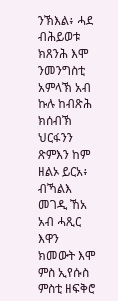ንኽእል፥ ሓደ ብሕይወቱ ክጸንሕ እሞ ንመንግስቲ አምላኽ አብ ኩሉ ከብጽሕ ክሰብኽ ህርፋንን ጽምእን ከም ዘልኦ ይርአ፥ ብኻልእ መገዲ ኸአ አብ ሓጺር እዋን ክመውት እሞ ምስ ኢየሱስ ምስቲ ዘፍቅሮ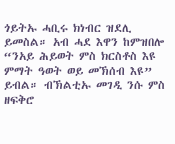ጎይትኡ ሓቢሩ ክነብር ዝደሊ ይመስል። አብ ሓደ እዋን ከምዝበሎ “ንአይ ሕይወት ምስ ክርስቶስ እዩ ምማት ዓወት ወይ መኽሰብ እዩ” ይብል። ብኽልቲኡ መገዲ ንሱ ምስ ዘፍቅሮ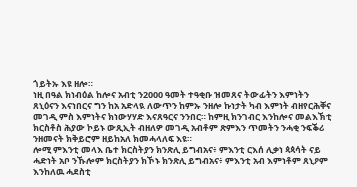ጎይትኡ እዩ ዘሎ።
ነዚ በዓል ክነብዕል ከሎና አብቲ ን2000 ዓመት ተዓቂቡ ዝመጸና ትውፊትን እምነትን ጸኒዕናን እናነበርና ግን ከአ አድላዪ ለውጥን ከምኡ ንዘሎ ኩነታት ካብ እምነት ብዘየርሕቐና መገዲ ምስ እምነትና ክነውሃሃድ እናጸዓርና ንንበር። ከምዚ ክንገብር እንከሎና መልእኽቲ ክርስቶስ ሕያው ኮይኑ ውጺኢት ብዘለዎ መገዲ አብቶም ጽምእን ጥመትን ንሓቂ ንፍቕሪ ንዘመናት ክቅይሮም ዘይከአለ ክመሓላለፍ እዩ።
ሎሚ ምእንቲ መላእ ቤተ ክርስትያን ክንጽሊ ይግብአና፥ ምእንቲ ርእሰ ሊቃነ ጳጳሳት ናይ ሓድነት አቦ ንኹሎም ክርስትያን ክኾኑ ክንጽሊ ይግብአና፥ ምእንቲ አብ እምነቶም ጸኒዖም እንከለዉ ሓደስቲ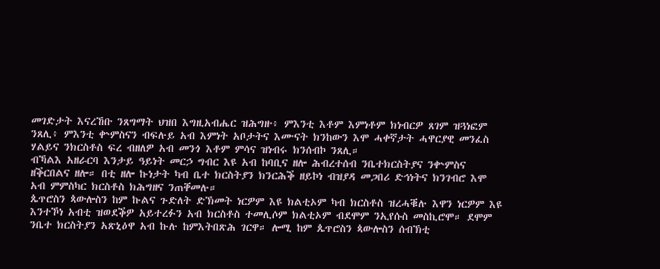መገድታት እናረኸቡ ንጸግማት ህዝበ እግዚአብሔር ዝሕግዙ፥ ምእንቲ እቶም እምነቶም ክነብርዎ ጸገም ዝጓነፎም ንጸሊ፥ ምእንቲ ቍምስናን ብፍሉይ አብ እምነት አቦታትና እሙናት ክንከውን እሞ ሓቀኛታት ሓዋርያዊ መንፈስ ሃልይና ንክርስቶስ ፍረ ብዘለዎ አብ መንጎ እቶም ምሳና ዝነብሩ ክንሰብኮ ንጸሊ።
ብኻልእ አዘራርባ እንታይ ዓይነት መርኃ ግብር እዩ አብ ከባቢና ዘሎ ሕብረተሰብ ንቤተክርስትያና ንቍምስና ዘቕርበልና ዘሎ። በቲ ዘሎ ኩነታት ካብ ቤተ ክርስትያን ክንርሕቕ ዘይኮነ ብዝያዳ መጋበሪ ድኅነትና ክንገብሮ እሞ አብ ምምስካር ክርስቶስ ክሕግዘና ንጠቐመሉ።
ጴጥሮስን ጳውሎስን ከም ኩልና ጉድለት ድኽመት ነርዎም እዩ ክልቲኦም ካብ ክርስቶስ ዝረሓቑሉ እዋን ነርዎም እዩ እንተኾነ አብቲ ዝወደቕዎ አይተረፉን አብ ክርስቶስ ተመሊሶም ክልቲኦም ብደሞም ንኢየሱስ መስኪሮሞ። ደሞም ንቤተ ክርስትያን አጽኒዕዋ አብ ኩሉ ከምእትበጽሕ ገርዋ። ሎሚ ከም ጴጥሮስን ጳውሎስን ሰብኽቲ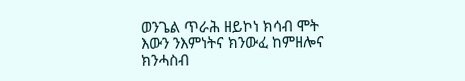ወንጌል ጥራሕ ዘይኮነ ክሳብ ሞት እውን ንእምነትና ክንውፈ ከምዘሎና ክንሓስብ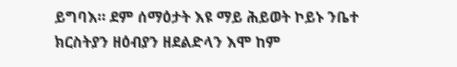ይግባእ። ደም ሰማዕታት እዩ ማይ ሕይወት ኮይኑ ንቤተ ክርስትያን ዘዕብያን ዘደልድላን እሞ ከም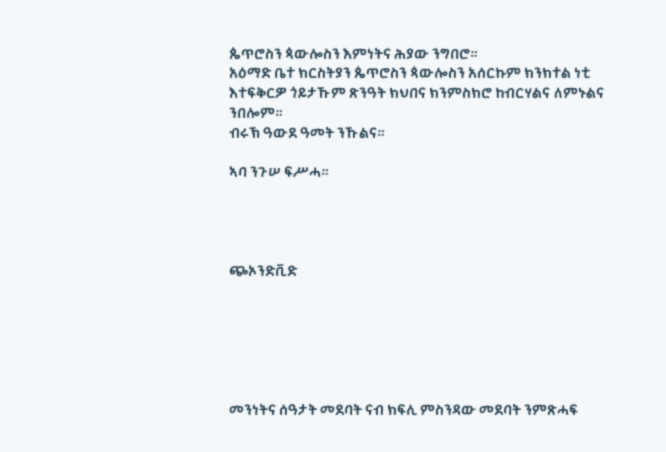ጴጥሮስን ጳውሎስን እምነትና ሕያው ንግበሮ።
አዕማድ ቤተ ክርስትያን ጴጥሮስን ጳውሎስን አሰርኩም ክንክተል ነቲ እተፍቅርዎ ጎይታኹም ጽንዓት ክህበና ክንምስክሮ ከብርሃልና ለምኑልና ንበሎም።
ብሩኽ ዓውደ ዓመት ንኹልና።

ኣባ ንጉሠ ፍሥሓ።




ጭኦንድቪድ






መንነትና ሰዓታት መደባት ናብ ክፍሊ ምስንዳው መደባት ንምጽሓፍ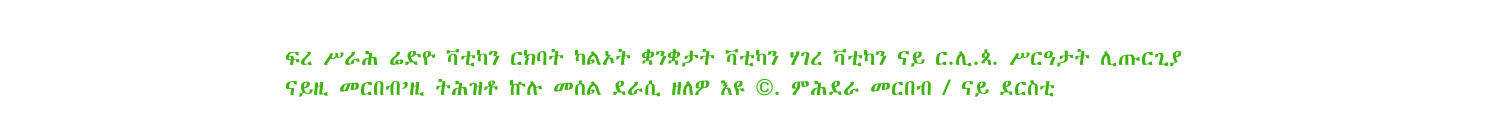ፍረ ሥራሕ ሬድዮ ቫቲካን ርክባት ካልኦት ቋንቋታት ቫቲካን ሃገረ ቫቲካን ናይ ር.ሊ.ጳ. ሥርዓታት ሊጡርጊያ
ናይዚ መርበብ’ዚ ትሕዝቶ ኵሉ መሰል ደራሲ ዘለዎ እዩ ©. ምሕደራ መርበብ / ናይ ደርስቲ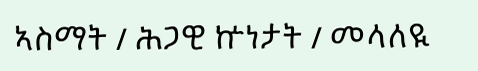ኣስማት / ሕጋዊ ኵነታት / መላለዪ